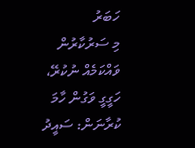ހަބަރު
މި ސަރުކާރުން ވައްކަމެއް ނުކުރޭ، ހަގީގީ ވަގުން ހާމަ ކުރާނަން: ސައީދު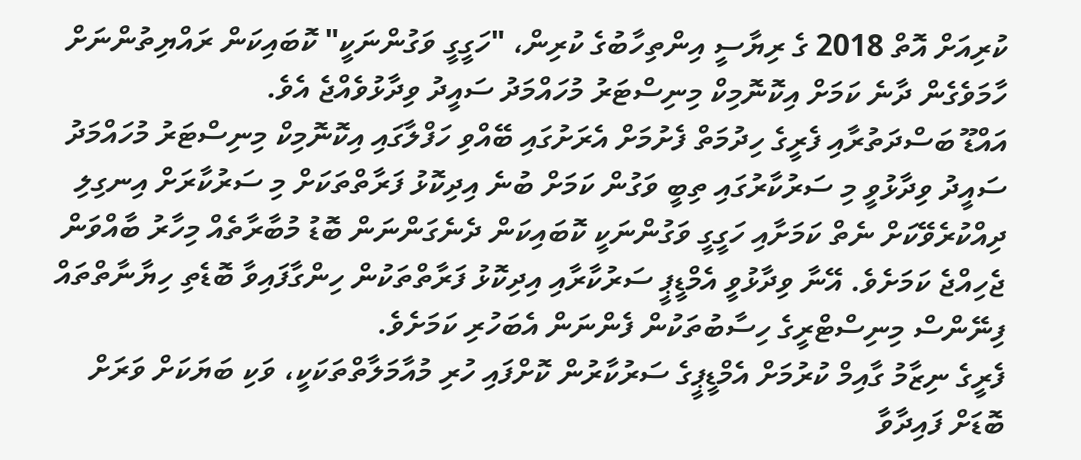ކުރިއަށް އޮތް 2018 ގެ ރިޔާސީ އިންތިހާބުގެ ކުރިން، "ހަގީގީ ވަގުންނަކީ" ކޮބައިކަން ރައްޔިތުންނަށް ހާމަވެގެން ދާނެ ކަމަށް އިކޮނޮމިކް މިނިސްޓަރު މުހައްމަދު ސައީދު ވިދާޅުވެއްޖެ އެވެ.
އައްޑޫ ބަސްދަތުރާއި ފެރީގެ ހިދުމަތް ފެށުމަށް އެރަށުގައި ބޭއްވި ހަފްލާގައި އިކޮނޮމިކް މިނިސްޓަރު މުހައްމަދު ސައީދު ވިދާޅުވީ މި ސަރުކާރުގައި ތިބީ ވަގުން ކަމަށް ބުނެ އިދިކޮޅު ފަރާތްތަކަށް މި ސަރުކާރަށް އިނގިލި ދިއްކުރެވޭކަށް ނެތް ކަމަށާއި ހަގީގީ ވަގުންނަކީ ކޮބައިކަން ދެނެގަންނަން ބޮޑު މުބާރާތެއް މިހާރު ބާއްވަން ޖެހިއްޖެ ކަމަށެވެ. އޭނާ ވިދާޅުވީ އެމްޑީޕީ ސަރުކާރާއި އިދިކޮޅު ފަރާތްތަކުން ހިންގާފައިވާ ބޮޑެތި ހިޔާނާތްތައް ފިނޭންސް މިނިސްޓްރީގެ ހިސާބުތަކުން ފެންނަން އެބަހުރި ކަމަށެވެ.
ފެރީގެ ނިޒާމު ގާއިމް ކުރުމަށް އެމްޑީޕީގެ ސަރުކާރުން ކޮށްފައި ހުރި މުއާމަލާތްތަކަކީ، ވަކި ބަޔަކަށް ވަރަށް ބޮޑަށް ފައިދާވާ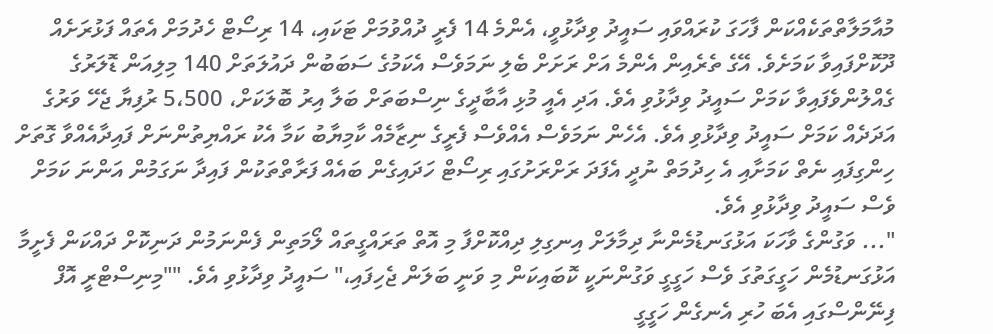މުއާމަލާތްތަކެއްކަން ފާހަގަ ކުރައްވައި ސައީދު ވިދާޅުވީ، އެންމެ 14 ފެރީ ދުއްވުމަށް ޓަކައި، 14 ރިސޯޓް ހެދުމަށް އެތައް ފަޅުރަށެއް ދޫކޮށްފައިވާ ކަމަށެވެ. އޭގެ ތެރެއިން އެންމެ އަށް ރަށަށް ބެލި ނަމަވެސް އެކަމުގެ ސަބަބުން ދައުލަތަށް 140 މިލިއަން ޑޮލަރުގެ ގެއްލުންވެފައިވާ ކަމަށް ސައީދު ވިދާޅުވި އެވެ. އަދި އެއީ މުޅި އާބާދީގެ ނިސްބަތަށް ބަލާ އިރު ބޮލަކަށް، 5،500 ރުފިޔާ ޖެހޭ ވަރުގެ އަދަދެއް ކަމަށް ސައީދު ވިދާޅުވި އެވެ. އެހެން ނަމަވެސް އެއްވެސް ފެރީގެ ނިޒާމެއް ކާމިޔާބު ކަމާ އެކު ރައްޔިތުންނަށް ފައިދާއެއްވާ ގޮތަށް ހިންގިފައި ނެތް ކަމަށާއި އެ ހިދުމަތް ނުދީ އެފަދަ ރަށްރަށުގައި ރިސޯޓް ހަދައިގެން ބައެއް ފަރާތްތަކުން ފައިދާ ނަގަމުން އަންނަ ކަމަށް ވެސް ސައީދު ވިދާޅުވި އެވެ.
"... ވަގުންގެ ވާހަކަ އަޅުގަނޑުމެންނާ ދިމާލަށް އިނގިލި ދިއްކޮށްފާ މި އޮތް ތަރައްގީތައް ލޯމަތިން ފެންނަމުން ދަނިކޮށް ދައްކަން ފެށީމާ އަޅުގަނޑުމެން ހަގީގަތުގަ ވެސް ހަގީގީ ވަގުންނަކީ ކޮބައިކަން މި ވަނީ ބަލަން ޖެހިފައި،" ސައީދު ވިދާޅުވި އެވެ. ""މިނިސްޓްރީ އޮފް ފިނޭންސްގައި އެބަ ހުރި އެނގެން ހަގީގީ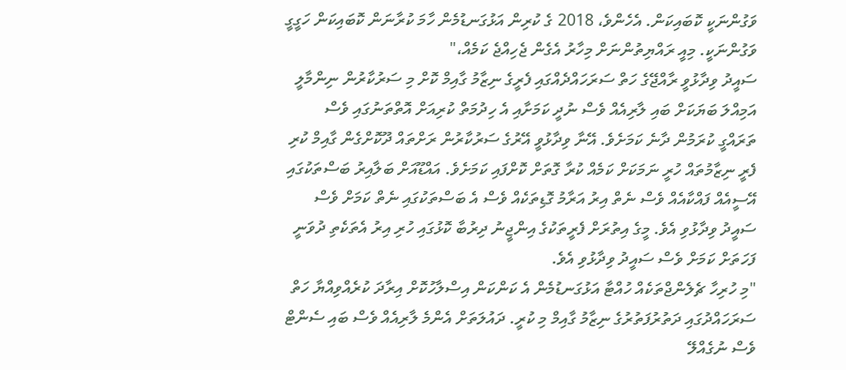ވަގުންނަކީ ކޮބައިކަން. އެހެންވެ، 2018 ގެ ކުރިން އަޅުގަނޑުމެން ހާމަ ކުރާނަން ކޮބައިކަން ހަގީގީ ވަގުންނަކީ. މިއީ ރައްޔިތުންނަށް މިހާރު އެގެން ޖެހިއްޖެ ކަމެއް،"
ސައީދު ވިދާޅުވީ ރާއްޖޭގެ ހަތް ސަރަހައްދެއްގައި ފެރީގެ ނިޒާމު ގާއިމް ކޮށް މި ސަރުކާރުން ނިންމާލީ އަމިއްލަ ބަޔަކަށް ބައި ލާރިއެއް ވެސް ނުދީ ކަމަށާއި އެ ހިދުމަތް ކުރިއަށް އޮތްތަނުގައި ވެސް ތަރައްގީ ކުރަމުން ދާނެ ކަމަށެވެ. އޭނާ ވިދާޅުވީ އޭރުގެ ސަރުކާރުން ރަށްތައް ދޫކޮށްގެން ގާއިމް ކުރި ފެރީ ނިޒާމުތައް ހުރީ ނަމަކަށް ކަމެއް ކުރާ ގޮތަށް ކޮށްފައި ކަމަށެވެ. އައްޑޫއަށް ބަލާއިރު ބަސްތަކުގައި އޭސީއެއް ފައްކާއެއް ވެސް ނެތް އިރު އަރާމު ގޮޑިތަކެއް ވެސް އެ ބަސްތަކުގައި ނެތް ކަމަށް ވެސް ސައީދު ވިދާޅުވި އެވެ. މީގެ އިތުރަށް ފެރީތަކުގެ އިންޖީނު ދިރުބާ ކޮޅުގައި ހުރި އިރު އެތަކެތި ދުވަނީ ފަހަތަށް ކަމަށް ވެސް ސައީދު ވިދާޅުވި އެވެ.
"މި ހުރިހާ ޗެލެންޖްތަކެއް ހުއްޓާ އަޅުގަނޑުމެން އެ ކަންކަން އިސްލާހުކޮށް އިރާދަ ކުރެއްވިއްޔާ ހަތް ސަރަހައްދުގައި ދަތުރުފަތުރުގެ ނިޒާމު ގާއިމް މި ކުރީ. ދައުލަތަށް އެންމެ ލާރިއެއް ވެސް ބައި ސެންޓް ވެސް ނުގެއްލޭ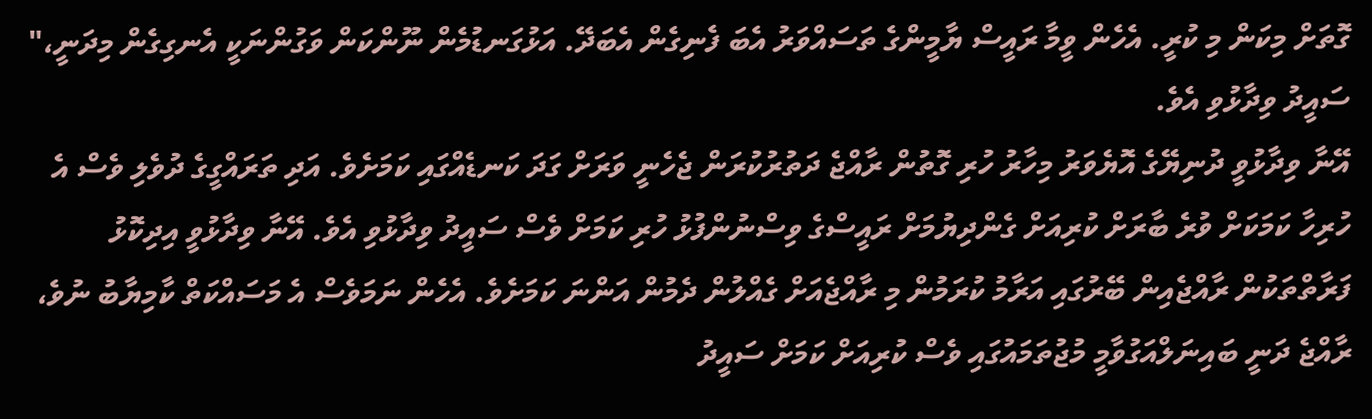ގޮތަށް މިކަން މި ކުރީ. އެހެން ވީމާ ރައީސް ޔާމީންގެ ތަސައްވަރު އެބަ ފެނިގެން އެބަދޭ. އަޅުގަނޑުމެން ނޫންކަން ވަގުންނަކީ އެނގިގެން މިދަނީ،" ސައީދު ވިދާޅުވި އެވެ.
އޭނާ ވިދާޅުވީ ދުނިޔޭގެ އޮޔެވަރު މިހާރު ހުރި ގޮތުން ރާއްޖެ ދަތުރުކުރަން ޖެހެނީ ވަރަށް ގަދަ ކަނޑެއްގައި ކަމަށެވެ. އަދި ތަރައްގީގެ ދުވެލި ވެސް އެ ހުރިހާ ކަމަކަށް ވުރެ ބާރަށް ކުރިއަށް ގެންދިޔުމަށް ރައީސްގެ ވިސްނުންފުޅު ހުރި ކަމަށް ވެސް ސައީދު ވިދާޅުވި އެވެ. އޭނާ ވިދާޅުވީ އިދިކޮޅު ފަރާތްތަކުން ރާއްޖެއިން ބޭރުގައި އަރާމު ކުރަމުން މި ރާއްޖެއަށް ގެއްލުން ދެމުން އަންނަ ކަމަށެވެ. އެހެން ނަމަވެސް އެ މަސައްކަތް ކާމިޔާބު ނުވެ، ރާއްޖެ ދަނީ ބައިނަލްއަގުވާމީ މުޖުތަމައުގައި ވެސް ކުރިއަށް ކަމަށް ސައީދު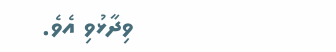ވިދާޅުވި އެވެ.